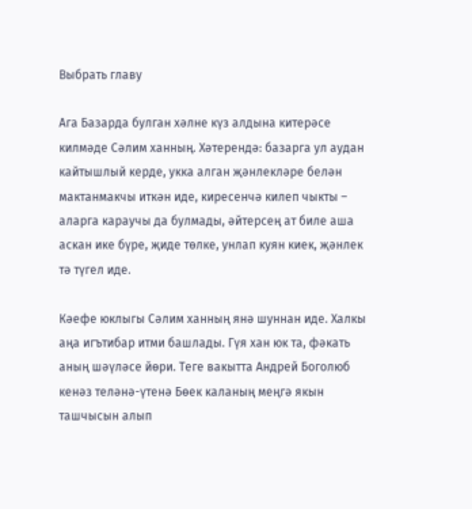Выбрать главу

Ага Базарда булган хәлне күз алдына китерәсе килмәде Сәлим ханның. Хәтерендә: базарга ул аудан кайтышлый керде, укка алган җәнлекләре белән мактанмакчы иткән иде, киресенчә килеп чыкты – аларга караучы да булмады, әйтерсең ат биле аша аскан ике бүре, җиде төлке, унлап куян киек, җәнлек тә түгел иде.

Кәефе юклыгы Сәлим ханның янә шуннан иде. Халкы аңа игътибар итми башлады. Гүя хан юк та, фәкать аның шәүләсе йөри. Теге вакытта Андрей Боголюб кенәз теләнә-үтенә Бөек каланың меңгә якын ташчысын алып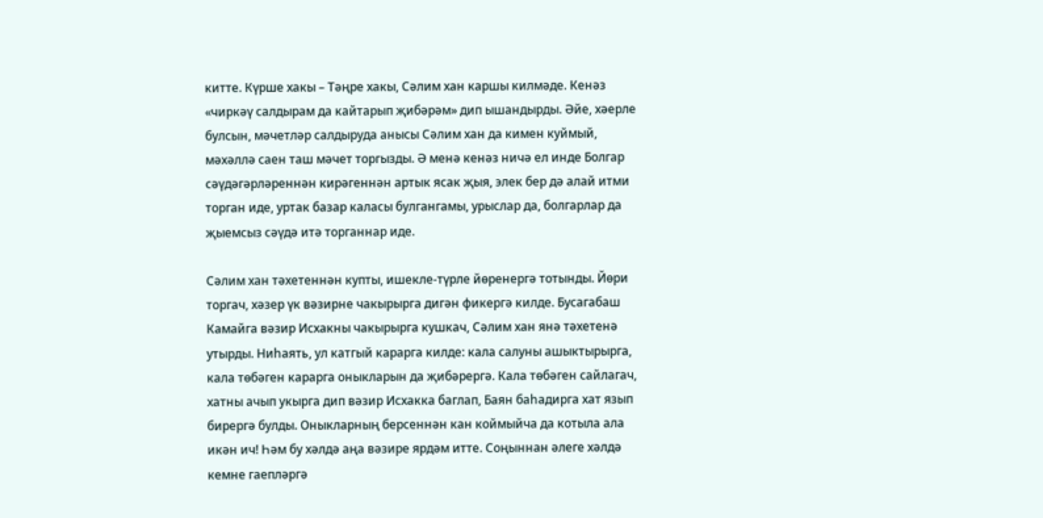китте. Күрше хакы – Тәңре хакы, Сәлим хан каршы килмәде. Кенәз «чиркәү салдырам да кайтарып җибәрәм» дип ышандырды. Әйе, хәерле булсын, мәчетләр салдыруда анысы Сәлим хан да кимен куймый, мәхәллә саен таш мәчет торгызды. Ә менә кенәз ничә ел инде Болгар сәүдәгәрләреннән кирәгеннән артык ясак җыя, элек бер дә алай итми торган иде, уртак базар каласы булгангамы, урыслар да, болгарлар да җыемсыз сәүдә итә торганнар иде.

Сәлим хан тәхетеннән купты, ишекле-түрле йөренергә тотынды. Йөри торгач, хәзер үк вәзирне чакырырга дигән фикергә килде. Бусагабаш Камайга вәзир Исхакны чакырырга кушкач, Сәлим хан янә тәхетенә утырды. Ниһаять, ул катгый карарга килде: кала салуны ашыктырырга, кала төбәген карарга оныкларын да җибәрергә. Кала төбәген сайлагач, хатны ачып укырга дип вәзир Исхакка баглап, Баян баһадирга хат язып бирергә булды. Оныкларның берсеннән кан коймыйча да котыла ала икән ич! Һәм бу хәлдә аңа вәзире ярдәм итте. Соңыннан әлеге хәлдә кемне гаепләргә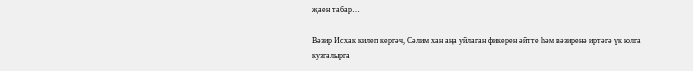җаен табар…

Вәзир Исхак килеп кергәч, Сәлим хан аңа уйлаган фикерен әйтте һәм вәзиренә иртәгә үк юлга кузгалырга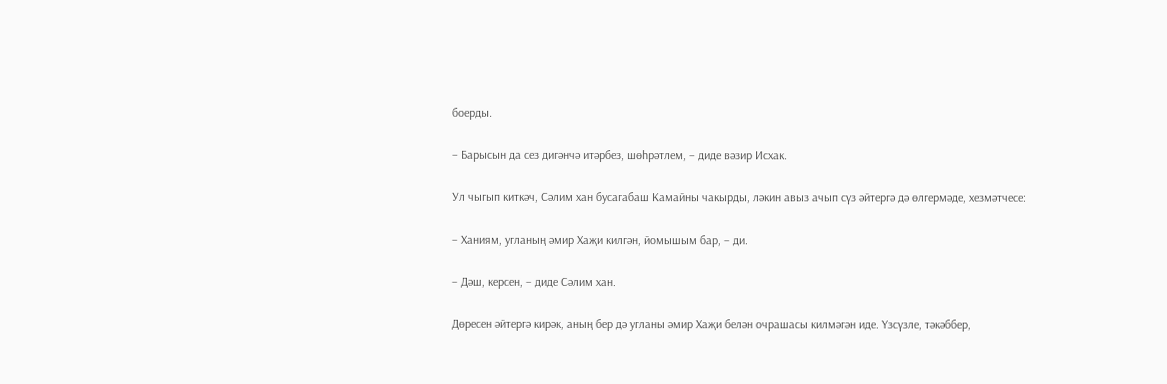боерды.

– Барысын да сез дигәнчә итәрбез, шөһрәтлем, – диде вәзир Исхак.

Ул чыгып киткәч, Сәлим хан бусагабаш Камайны чакырды, ләкин авыз ачып сүз әйтергә дә өлгермәде, хезмәтчесе:

– Ханиям, угланың әмир Хаҗи килгән, йомышым бар, – ди.

– Дәш, керсен, – диде Сәлим хан.

Дөресен әйтергә кирәк, аның бер дә угланы әмир Хаҗи белән очрашасы килмәгән иде. Үзсүзле, тәкәббер,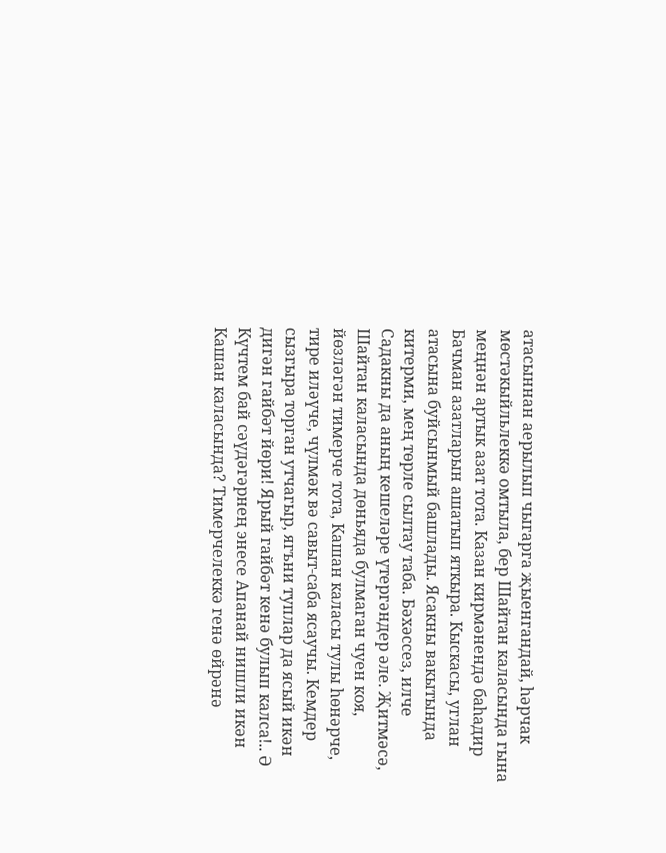атасыннан аерылып чыгарга җыенгандай, һәрчак мөстәкыйльлеккә омтыла, бер Шайтан каласында гына меңнән артык азат тота. Казан кирмәнендә баһадир Бачман азатларын ашатып яткыра. Кыскасы, углан атасына буйсынмый башлады. Ясакны вакытында китерми, мең төрле сылтау таба. Бәхәссез, илче Садакны да аның кешеләре үтергәндер әле. Җитмәсә, Шайтан каласында дөньяда булмаган чуен коя, йөзләгән тимерче тота, Кашан каласы тулы һөнәрче, тире иләүче, чүлмәк вә савыт-саба ясаучы. Кемдер сызгыра торган утчагыр, ягъни туплар да ясый икән дигән гайбәт йөри! Ярый гайбәт кенә булып калса!.. Ә Күчтем бай сәүдәгәрнең энесе Апанай нишли икән Кашан каласында? Тимерчелеккә генә өйрәнә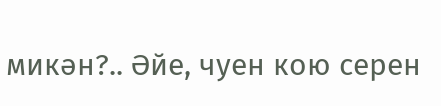микән?.. Әйе, чуен кою серен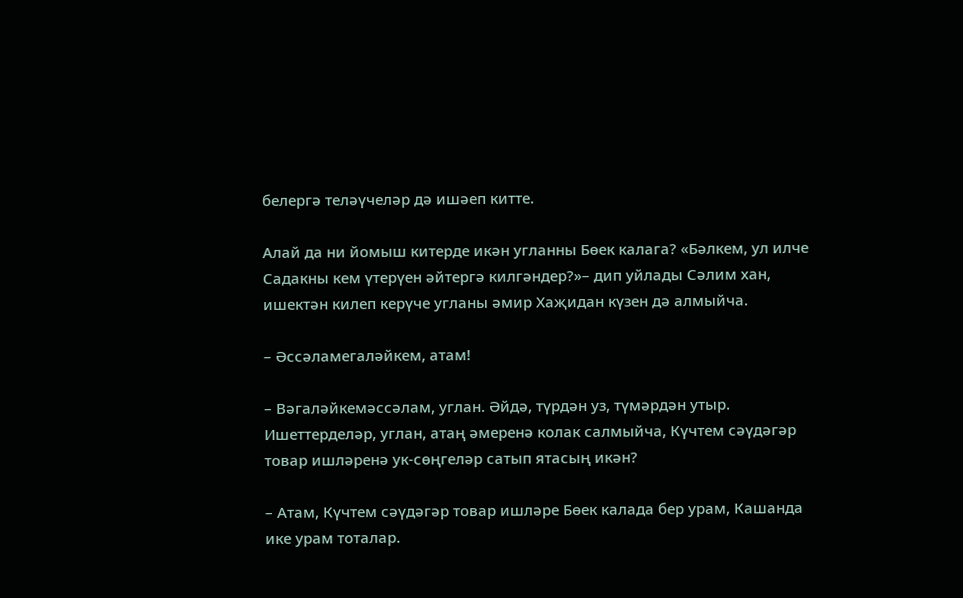белергә теләүчеләр дә ишәеп китте.

Алай да ни йомыш китерде икән угланны Бөек калага? «Бәлкем, ул илче Садакны кем үтерүен әйтергә килгәндер?»– дип уйлады Сәлим хан, ишектән килеп керүче угланы әмир Хаҗидан күзен дә алмыйча.

– Әссәламегаләйкем, атам!

– Вәгаләйкемәссәлам, углан. Әйдә, түрдән уз, түмәрдән утыр. Ишеттерделәр, углан, атаң әмеренә колак салмыйча, Күчтем сәүдәгәр товар ишләренә ук-сөңгеләр сатып ятасың икән?

– Атам, Күчтем сәүдәгәр товар ишләре Бөек калада бер урам, Кашанда ике урам тоталар.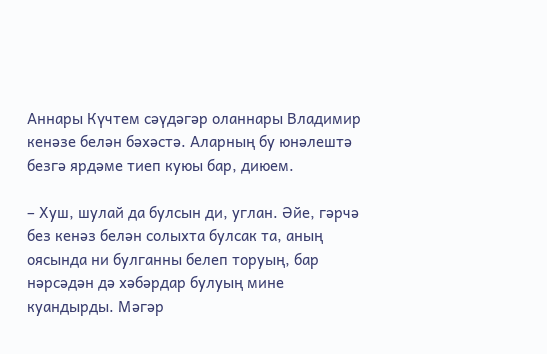Аннары Күчтем сәүдәгәр оланнары Владимир кенәзе белән бәхәстә. Аларның бу юнәлештә безгә ярдәме тиеп куюы бар, диюем.

– Хуш, шулай да булсын ди, углан. Әйе, гәрчә без кенәз белән солыхта булсак та, аның оясында ни булганны белеп торуың, бар нәрсәдән дә хәбәрдар булуың мине куандырды. Мәгәр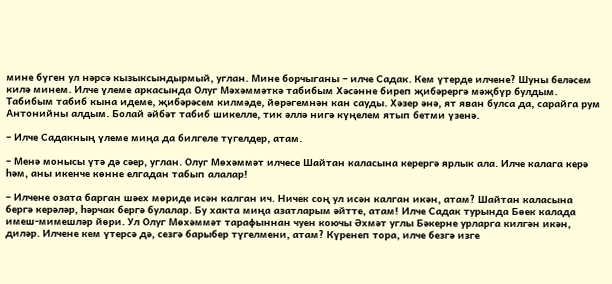мине бүген ул нәрсә кызыксындырмый, углан. Мине борчыганы – илче Садак. Кем үтерде илчене? Шуны беләсем килә минем. Илче үлеме аркасында Олуг Мәхәммәткә табибым Хәсәнне биреп җибәрергә мәҗбүр булдым. Табибым табиб кына идеме, җибәрәсем килмәде, йөрәгемнән кан сауды. Хәзер әнә, ят яван булса да, сарайга рум Антонийны алдым. Болай әйбәт табиб шикелле, тик әллә нигә күңелем ятып бетми үзенә.

– Илче Садакның үлеме миңа да билгеле түгелдер, атам.

– Менә монысы үтә дә сәер, углан. Олуг Мөхәммәт илчесе Шайтан каласына керергә ярлык ала. Илче калага керә һәм, аны икенче көнне елгадан табып алалар!

– Илчене озата барган шәех мөриде исән калган ич. Ничек соң ул исән калган икән, атам? Шайтан каласына бергә керәләр, һәрчак бергә булалар. Бу хакта миңа азатларым әйтте, атам! Илче Садак турында Бөек калада имеш-мимешләр йөри. Ул Олуг Мөхәммәт тарафыннан чуен коючы Әхмәт углы Бәкерне урларга килгән икән, диләр. Илчене кем үтерсә дә, сезгә барыбер түгелмени, атам? Күренеп тора, илче безгә изге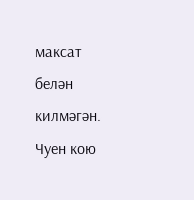максат белән килмәгән. Чуен кою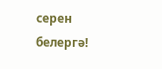серен белергә!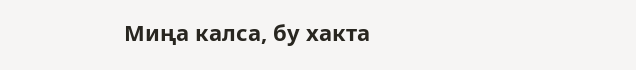Миңа калса, бу хакта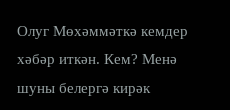Олуг Мөхәммәткә кемдер хәбәр иткән. Кем? Менә шуны белергә кирәк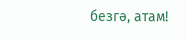безгә, атам!